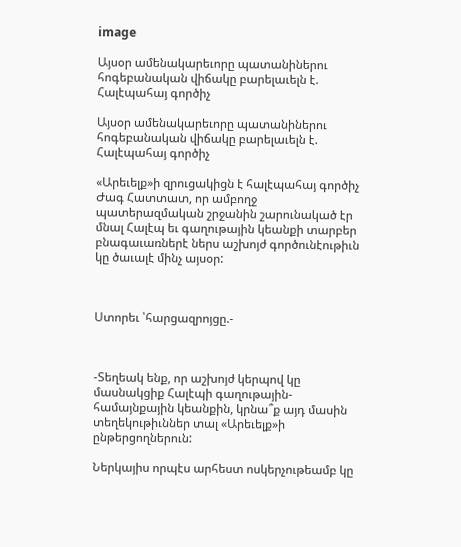image

Այսօր ամենակարեւորը պատանիներու հոգեբանական վիճակը բարելաւելն է. Հալէպահայ գործիչ

Այսօր ամենակարեւորը պատանիներու հոգեբանական վիճակը բարելաւելն է. Հալէպահայ գործիչ

«Արեւելք»ի զրուցակիցն է հալէպահայ գործիչ Ժագ Հատտատ, որ ամբողջ պատերազմական շրջանին շարունակած էր մնալ Հալէպ եւ գաղութային կեանքի տարբեր բնագաւառներէ ներս աշխոյժ գործունէութիւն կը ծաւալէ մինչ այսօր:



Ստորեւ ՝հարցազրոյցը.-



-Տեղեակ ենք, որ աշխոյժ կերպով կը մասնակցիք Հալէպի գաղութային-համայնքային կեանքին, կրնա՞ք այդ մասին տեղեկութիւններ տալ «Արեւելք»ի  ընթերցողներուն:

Ներկայիս որպէս արհեստ ոսկերչութեամբ կը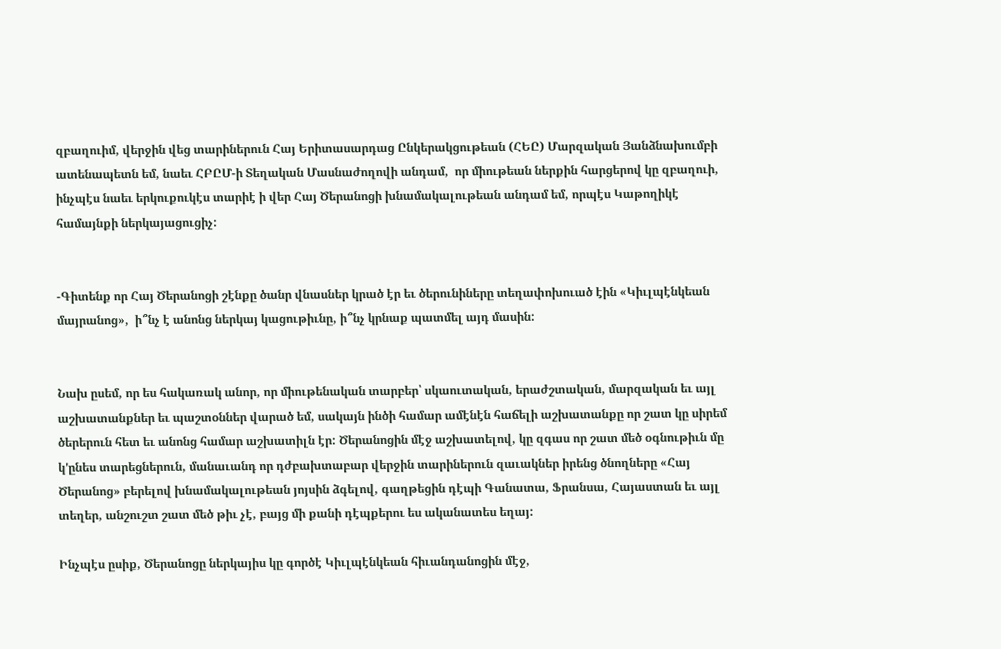զբաղուիմ, վերջին վեց տարիներուն Հայ Երիտասարդաց Ընկերակցութեան (ՀԵԸ) Մարզական Յանձնախումբի ատենապետն եմ, նաեւ ՀԲԸՄ-ի Տեղական Մասնաժողովի անդամ,  որ միութեան ներքին հարցերով կը զբաղուի, ինչպէս նաեւ երկուքուկէս տարիէ ի վեր Հայ Ծերանոցի խնամակալութեան անդամ եմ, որպէս Կաթողիկէ համայնքի ներկայացուցիչ:


-Գիտենք որ Հայ Ծերանոցի շէնքը ծանր վնասներ կրած էր եւ ծերունիները տեղափոխուած էին «Կիւլպէնկեան մայրանոց»,  ի՞նչ է անոնց ներկայ կացութիւնը, ի՞նչ կրնաք պատմել այդ մասին:


Նախ ըսեմ, որ ես հակառակ անոր, որ միութենական տարբեր՝ սկաուտական, երաժշտական, մարզական եւ այլ աշխատանքներ եւ պաշտօններ վարած եմ, սակայն ինծի համար ամէնէն հաճելի աշխատանքը որ շատ կը սիրեմ ծերերուն հետ եւ անոնց համար աշխատիլն էր: Ծերանոցին մէջ աշխատելով, կը զգաս որ շատ մեծ օգնութիւն մը կ'ընես տարեցներուն, մանաւանդ որ դժբախտաբար վերջին տարիներուն զաւակներ իրենց ծնողները «Հայ Ծերանոց» բերելով խնամակալութեան յոյսին ձգելով, գաղթեցին դէպի Գանատա, Ֆրանսա, Հայաստան եւ այլ տեղեր, անշուշտ շատ մեծ թիւ չէ, բայց մի քանի դէպքերու ես ականատես եղայ:

Ինչպէս ըսիք, Ծերանոցը ներկայիս կը գործէ Կիւլպէնկեան հիւանդանոցին մէջ,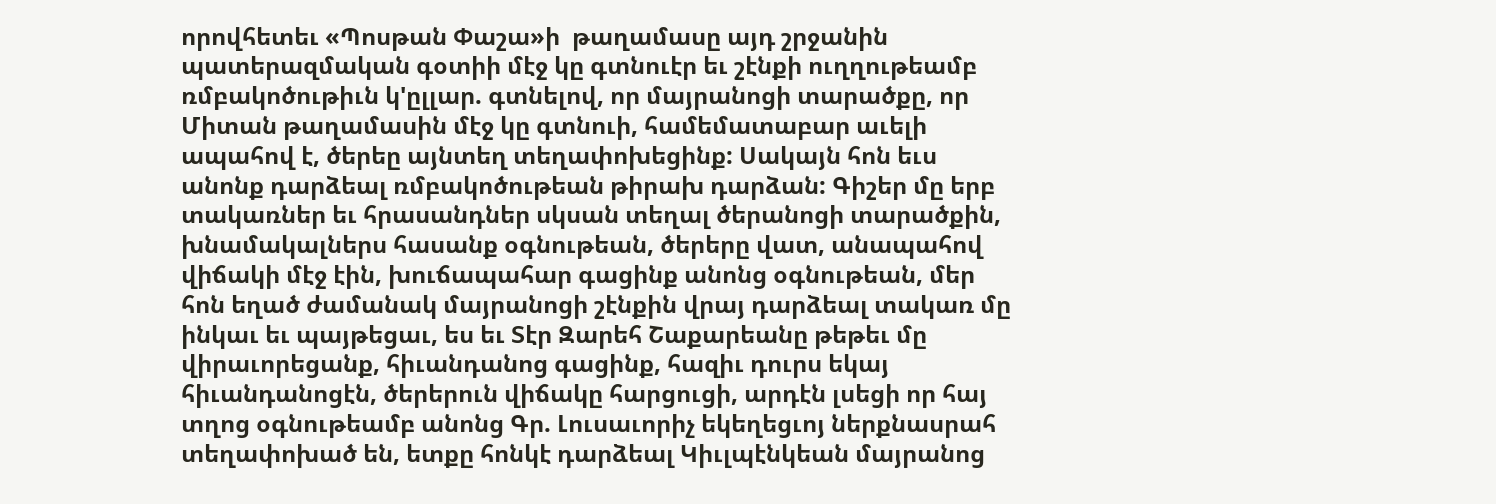որովհետեւ «Պոսթան Փաշա»ի  թաղամասը այդ շրջանին պատերազմական գօտիի մէջ կը գտնուէր եւ շէնքի ուղղութեամբ ռմբակոծութիւն կ'ըլլար. գտնելով, որ մայրանոցի տարածքը, որ Միտան թաղամասին մէջ կը գտնուի, համեմատաբար աւելի ապահով է, ծերեը այնտեղ տեղափոխեցինք: Սակայն հոն եւս անոնք դարձեալ ռմբակոծութեան թիրախ դարձան: Գիշեր մը երբ տակառներ եւ հրասանդներ սկսան տեղալ ծերանոցի տարածքին, խնամակալներս հասանք օգնութեան, ծերերը վատ, անապահով վիճակի մէջ էին, խուճապահար գացինք անոնց օգնութեան, մեր հոն եղած ժամանակ մայրանոցի շէնքին վրայ դարձեալ տակառ մը ինկաւ եւ պայթեցաւ, ես եւ Տէր Զարեհ Շաքարեանը թեթեւ մը վիրաւորեցանք, հիւանդանոց գացինք, հազիւ դուրս եկայ հիւանդանոցէն, ծերերուն վիճակը հարցուցի, արդէն լսեցի որ հայ տղոց օգնութեամբ անոնց Գր. Լուսաւորիչ եկեղեցւոյ ներքնասրահ տեղափոխած են, ետքը հոնկէ դարձեալ Կիւլպէնկեան մայրանոց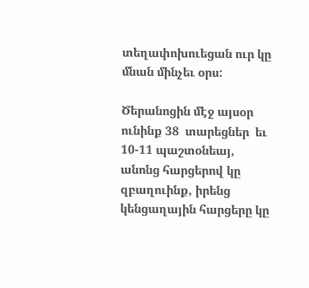տեղափոխուեցան ուր կը մնան մինչեւ օրս:

Ծերանոցին մէջ այսօր ունինք 38  տարեցներ  եւ 10-11 պաշտօնեայ, անոնց հարցերով կը զբաղուինք, իրենց կենցաղային հարցերը կը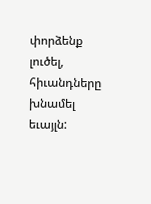փորձենք լուծել, հիւանդները խնամել եւայլն: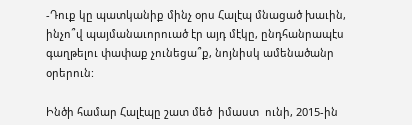-Դուք կը պատկանիք մինչ օրս Հալէպ մնացած խաւին, ինչո՞վ պայմանաւորուած էր այդ մէկը, ընդհանրապէս գաղթելու փափաք չունեցա՞ք, նոյնիսկ ամենածանր օրերուն:

Ինծի համար Հալէպը շատ մեծ  իմաստ  ունի, 2015-ին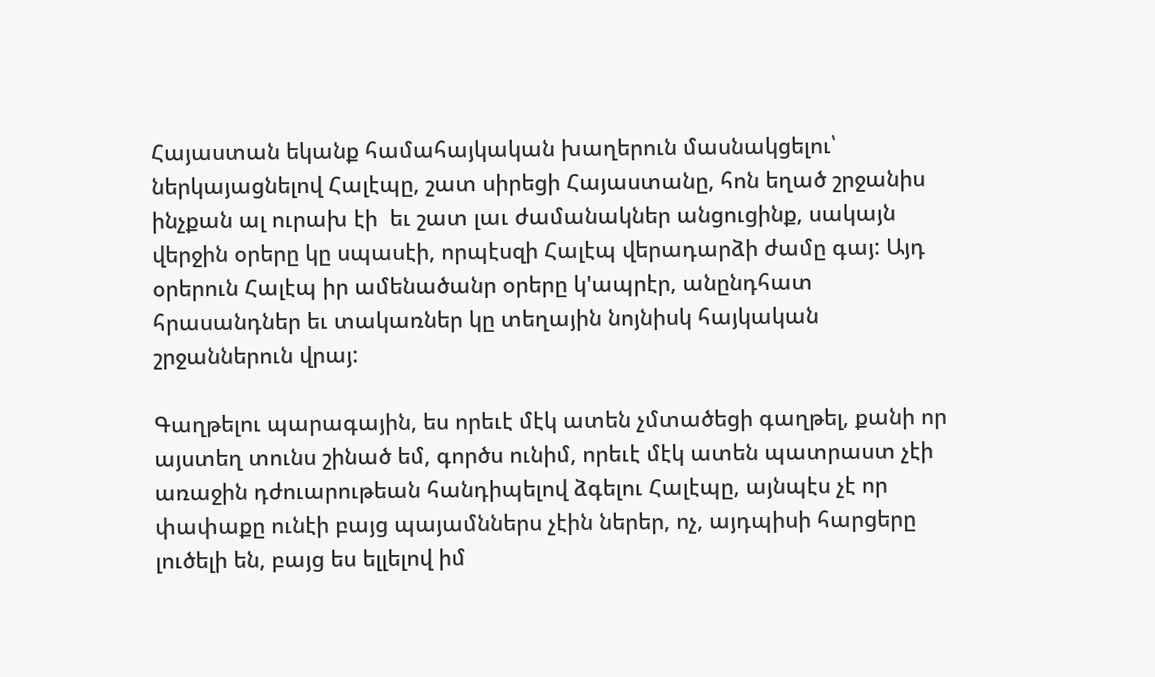Հայաստան եկանք համահայկական խաղերուն մասնակցելու՝ ներկայացնելով Հալէպը, շատ սիրեցի Հայաստանը, հոն եղած շրջանիս ինչքան ալ ուրախ էի  եւ շատ լաւ ժամանակներ անցուցինք, սակայն  վերջին օրերը կը սպասէի, որպէսզի Հալէպ վերադարձի ժամը գայ: Այդ  օրերուն Հալէպ իր ամենածանր օրերը կ'ապրէր, անընդհատ հրասանդներ եւ տակառներ կը տեղային նոյնիսկ հայկական շրջաններուն վրայ:

Գաղթելու պարագային, ես որեւէ մէկ ատեն չմտածեցի գաղթել, քանի որ այստեղ տունս շինած եմ, գործս ունիմ, որեւէ մէկ ատեն պատրաստ չէի առաջին դժուարութեան հանդիպելով ձգելու Հալէպը, այնպէս չէ որ փափաքը ունէի բայց պայամններս չէին ներեր, ոչ, այդպիսի հարցերը լուծելի են, բայց ես ելլելով իմ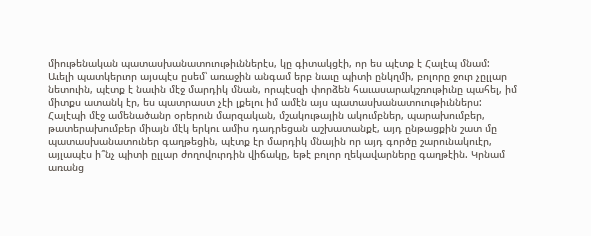միութենական պատասխանատուութիւններէս, կը գիտակցէի, որ ես պէտք է Հալէպ մնամ: Աւելի պատկերւոր այսպէս ըսեմ՝ առաջին անգամ երբ նաւը պիտի ընկղմի, բոլորը ջուր չըլլար նետուին, պէտք է նաւին մէջ մարդիկ մնան, որպէսզի փորձեն հաւասարակշռութիւնը պահել, իմ միտքս ատանկ էր, ես պատրաստ չէի լքելու իմ ամէն այս պատասխանատուութիւններս: Հալէպի մէջ ամենածանր օրերուն մարզական, մշակութային ակումբներ, պարախումբեր, թատերախումբեր միայն մէկ երկու ամիս դադրեցան աշխատանքէ, այդ ընթացքին շատ մը պատասխանատուներ գաղթեցին, պէտք էր մարդիկ մնային որ այդ գործը շարունակուէր, այլապէս ի՞նչ պիտի ըլլար ժողովուրդին վիճակը, եթէ բոլոր ղեկավարները գաղթէին. Կրնամ առանց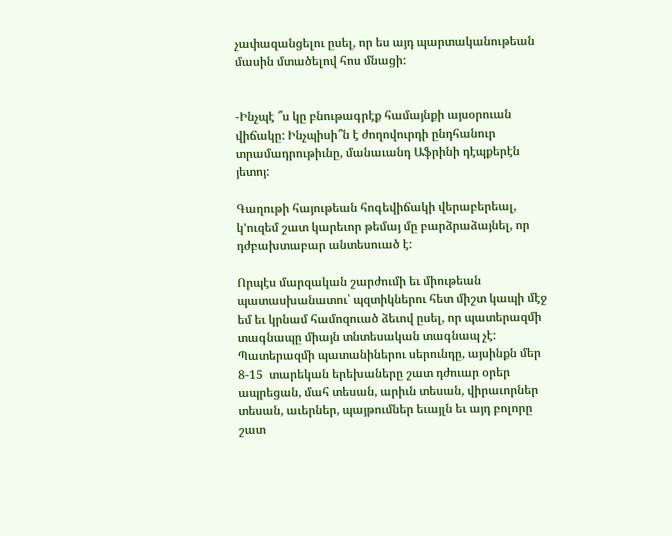չափազանցելու ըսել, որ ես այդ պարտականութեան մասին մտածելով հոս մնացի:


-Ինչպէ ՞ս կը բնութագրէք համայնքի այսօրուան վիճակը: Ինչպիսի՞ն է ժողովուրդի ընդհանուր տրամադրութիւնը, մանաւանդ Աֆրինի դէպքերէն  յետոյ:

Գաղութի հայութեան հոգեվիճակի վերաբերեալ, կ'ուզեմ շատ կարեւոր թեմայ մը բարձրաձայնել, որ դժբախտաբար անտեսուած է:

Որպէս մարզական շարժումի եւ միութեան պատասխանատու՝ պզտիկներու հետ միշտ կապի մէջ եմ եւ կրնամ համոզուած ձեւով ըսել, որ պատերազմի տագնապը միայն տնտեսական տագնապ չէ: Պատերազմի պատանիներու սերունդը, այսինքն մեր  8-15  տարեկան երեխաները շատ դժուար օրեր ապրեցան, մահ տեսան, արիւն տեսան, վիրաւորներ տեսան, աւերներ, պայթումներ եւայլն եւ այդ բոլորը շատ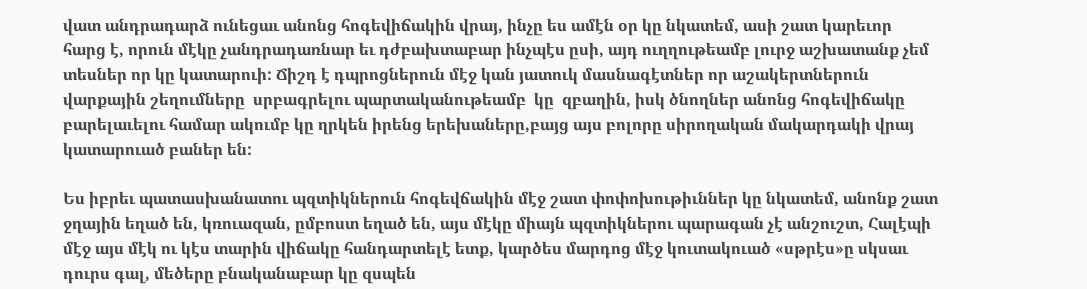վատ անդրադարձ ունեցաւ անոնց հոգեվիճակին վրայ, ինչը ես ամէն օր կը նկատեմ, ասի շատ կարեւոր հարց է, որուն մէկը չանդրադառնար եւ դժբախտաբար ինչպէս ըսի, այդ ուղղութեամբ լուրջ աշխատանք չեմ տեսներ որ կը կատարուի: Ճիշդ է դպրոցներուն մէջ կան յատուկ մասնագէտներ որ աշակերտներուն վարքային շեղումները  սրբագրելու պարտականութեամբ  կը  զբաղին, իսկ ծնողներ անոնց հոգեվիճակը բարելաւելու համար ակումբ կը ղրկեն իրենց երեխաները,բայց այս բոլորը սիրողական մակարդակի վրայ կատարուած բաներ են:

Ես իբրեւ պատասխանատու պզտիկներուն հոգեվճակին մէջ շատ փոփոխութիւններ կը նկատեմ, անոնք շատ ջղային եղած են, կռուազան, ըմբոստ եղած են, այս մէկը միայն պզտիկներու պարագան չէ անշուշտ, Հալէպի մէջ այս մէկ ու կէս տարին վիճակը հանդարտելէ ետք, կարծես մարդոց մէջ կուտակուած «սթրէս»ը սկսաւ դուրս գալ, մեծերը բնականաբար կը զսպեն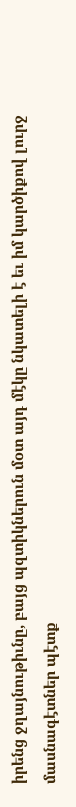իրենց ջղայնութիւնը, բայց պզտիկներուն մօտ այդ մէկը նկատելի է եւ իմ կարծիքով լուրջ մասնագէտներ պէտք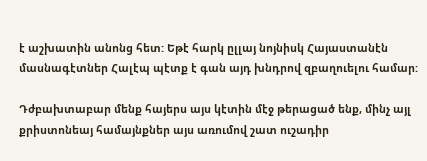է աշխատին անոնց հետ: Եթէ հարկ ըլլայ նոյնիսկ Հայաստանէն մասնագէտներ Հալէպ պէտք է գան այդ խնդրով զբաղուելու համար:

Դժբախտաբար մենք հայերս այս կէտին մէջ թերացած ենք, մինչ այլ քրիստոնեայ համայնքներ այս առումով շատ ուշադիր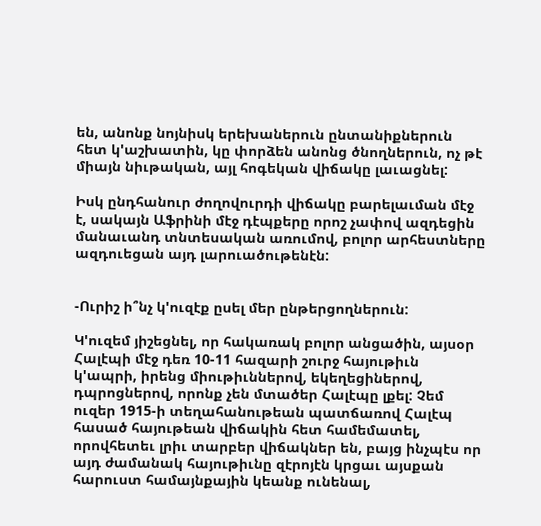են, անոնք նոյնիսկ երեխաներուն ընտանիքներուն հետ կ'աշխատին, կը փորձեն անոնց ծնողներուն, ոչ թէ միայն նիւթական, այլ հոգեկան վիճակը լաւացնել:

Իսկ ընդհանուր ժողովուրդի վիճակը բարելաւման մէջ է, սակայն Աֆրինի մէջ դէպքերը որոշ չափով ազդեցին մանաւանդ տնտեսական առումով, բոլոր արհեստները ազդուեցան այդ լարուածութենէն:


-Ուրիշ ի՞նչ կ'ուզէք ըսել մեր ընթերցողներուն:

Կ'ուզեմ յիշեցնել, որ հակառակ բոլոր անցածին, այսօր Հալէպի մէջ դեռ 10-11 հազարի շուրջ հայութիւն կ'ապրի, իրենց միութիւններով, եկեղեցիներով, դպրոցներով, որոնք չեն մտածեր Հալէպը լքել: Չեմ ուզեր 1915-ի տեղահանութեան պատճառով Հալէպ հասած հայութեան վիճակին հետ համեմատել, որովհետեւ լրիւ տարբեր վիճակներ են, բայց ինչպէս որ այդ ժամանակ հայութիւնը զէրոյէն կրցաւ այսքան հարուստ համայնքային կեանք ունենալ,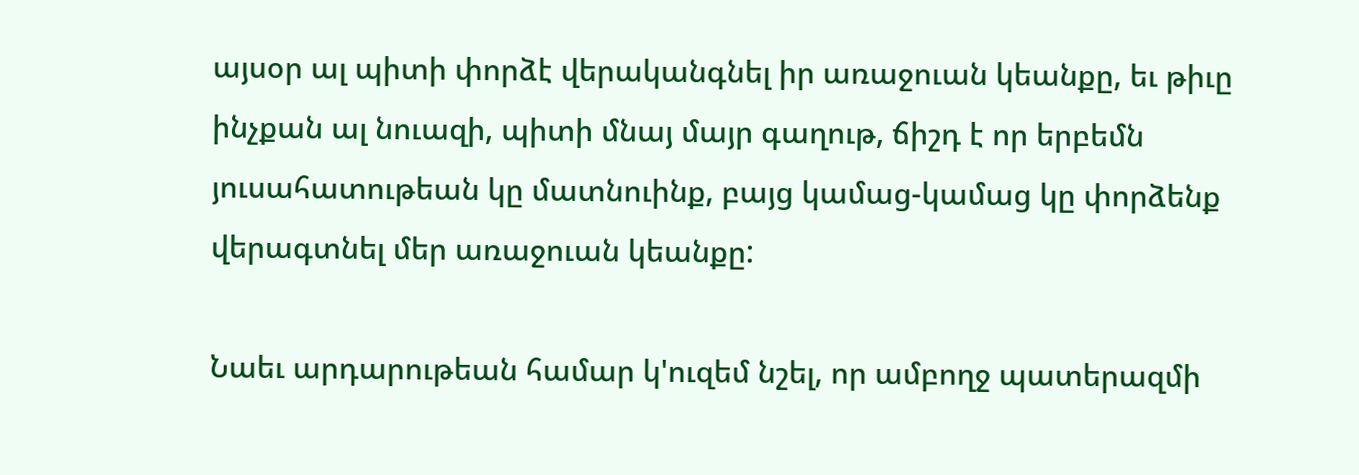այսօր ալ պիտի փորձէ վերականգնել իր առաջուան կեանքը, եւ թիւը ինչքան ալ նուազի, պիտի մնայ մայր գաղութ, ճիշդ է որ երբեմն յուսահատութեան կը մատնուինք, բայց կամաց-կամաց կը փորձենք վերագտնել մեր առաջուան կեանքը:

Նաեւ արդարութեան համար կ'ուզեմ նշել, որ ամբողջ պատերազմի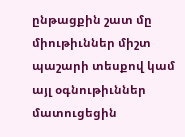ընթացքին շատ մը միութիւններ միշտ պաշարի տեսքով կամ այլ օգնութիւններ մատուցեցին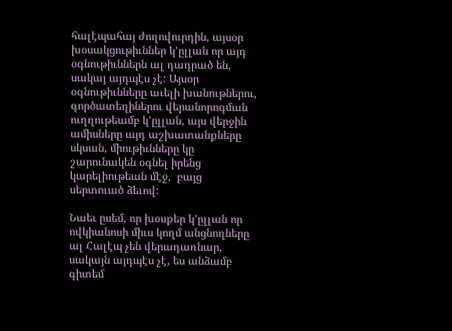հալէպահայ ժողովուրդին, այսօր խօսակցութիւններ կ'ըլլան որ այդ օգնութիւններն ալ դադրած են, սակայ այդպէս չէ: Այսօր օգնութիւնները աւելի խանութներու, գործատեղիներու վերանորոգման ուղղութեամբ կ'ըլլան, այս վերջին ամիսները այդ աշխատանքները սկսան, միութիւնները կը շարունակեն օգնել իրենց կարելիութեան մէջ,  բայց սերտուած ձեւով:

Նաեւ ըսեմ, որ խօսքեր կ'ըլլան որ ովկիանոսի միւս կողմ անցնողները ալ Հալէպ չեն վերադառնար, սակայն այդպէս չէ, ես անձամբ գիտեմ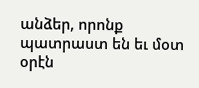անձեր, որոնք պատրաստ են եւ մօտ օրէն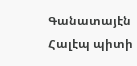Գանատայէն Հալէպ պիտի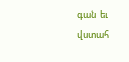գան  եւ  վստահ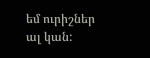եմ ուրիշներ ալ կան: